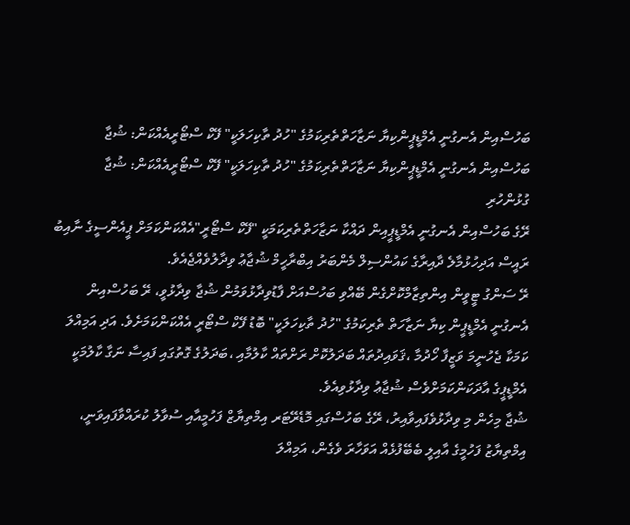ބަހުސްއިން އެނގުނީ އެމްޑީޕީންކިޔާ ނަޒާހަތްތެރިކަމުގެ "ހުދު ތާކިހަލަކީ" ފޭކް ސްޓޯރީއެއްކަން: ޝުޖާ
ބަހުސްއިން އެނގުނީ އެމްޑީޕީންކިޔާ ނަޒާހަތްތެރިކަމުގެ "ހުދު ތާކިހަލަކީ" ފޭކް ސްޓޯރީއެއްކަން: ޝުޖާ
ގުޅުންހުރި
ރޭގެ ބަހުސްއިން އެނގުނީ އެމްޑީޕީއިން ދައްކާ ނަޒާހަތްތެރިކަމަކީ "ފޭކް ސްޓޯރީ"އެއްކަންކަމަށް ޕީއެންސީގެ ނާއިބު ރައީސް އަދިހުޅުމާލެ ދާއިރާގެ ކައުންސިލް މެންބަރު އިބްރާހީމް ޝުޖާޢު ވިދާލުވެއްޖެއެވެ.
ރޭ ސަންގު ޓީވީން އިންތިޒާމްކޮށްގެން ބޭއްވި ބަހުސްއަށް ފާޑުވިދާޅުވަމުން ޝުޖާ ވިދާޅުވީ، ރޭ ބަހުސްއިން އެނގުނީ އެމްޑީޕީން ކިޔާ ނަޒާހަތް ތެރިކަމުގެ "ހުދު ތާކިހަލަކީ" ބޮޑު ފޭކް ސްޓޯރީ އެއްކަންކަމަށެވެ. އަދި އަމިއްލަ ކަމަކާ ޖެހުނީމަ ވަޒީފާ ހޯދުމާ ،ޤަވައިދުތައް ބަދަލުކޮށް ރަށްތައް ކާލުމާއި ،ބަދަލުގެ ގޮތުގައި ފައިސާ ނަގާ ކާލުމަކީ އެމްޑީޕީގެ އާދަކަންކަމަށްވެސް ޝުޖާޢު ވިދާޅުވިއެވެ.
ޝުޖާ މިހެން މި ވިދާޅުވެފައިވާއިރު، ރޭގެ ބަހުސްގައި މޮޑެރޭޓަރ އިމްތިޔާޒް ފަހުމީއާއި ސުވާލު ކުރައްވާފައިވަނީ، އިމްތިޔާޒު ފަހުމީގެ އާއިލީ ބެބޭފުޅެއް އަވަހާރަ ވެގެން، އަމިއްލަ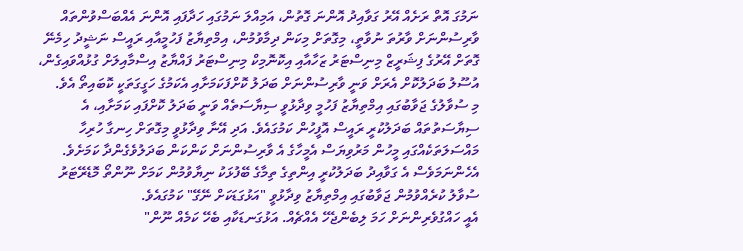ނަމުގަ އޮތް ރަށެއް އޭރު ގަވާއިދު އޮންނަ ގޮތުން، އަމިއްލަ ނަމުގައި ހަދާފައި އޮންނަ އެއްބަސްވުންތައް ވާރިސުންނަށް ވާރުތަ ނުވާތީ، މިގޮތަށް މިކަން ދިމާވުމުން، އިމްތިޔާޒު ފަހުމީއާއި ރައީސް ނަޝީދު ހިމެނޭ ގޮތަށް އޭރުގެ ފިޝަރީޒް މިނިސްޓަރު ޒަހާއާއި އިކޮނޮމިކް މިނިސްޓަރު ފައްޔާޒު އިސްމާއިލަށް ގުޅުއްވައިގެން، އުސޫލު ބަދަލުކޮށް އެރަށް ވަނީ ވާރިސުންނަށް ބަދަލު ކޮށްފަކަމަށާއި އެކަމުގެ ހަގީގަތަކީ ކޮބައިތޯ އެވެ.
މި ސުވާލުގެ ޖަވާބުގައި އިމްތިޔާޒު ފަހުމީ ވިދާޅުވީ ސިޔާސަތެއް ވަނީ ބަދަލު ކޮށްފައި ކަމަށާއި، އެ ސިޔާސަތުތައް ބަދަލުކުރީ ރައީސް އޮފީހުން ކަމުގައެވެ. އަދި އޭނާ ވިދާޅުވީ މިގޮތަށް ހިނގާ ހުރިހާ މައްސަލަތަކެއްގައި މީހުން މަރުވިޔަސް އެމީހާގެ އެ ވާރިސުންނަށް ކަންކަން ބަދަލުވެގެންދާ ކަމަށެވެ.
އެހެންނަމަވެސް އެ ގަވާއިދު ބަދަލުކުރީ އިންތިގެ ތިމާގެ ބޭފުޅަކު ނިޔާވުމުން ކަމަށް ނޫންތޯ މޮޑެރޭޓަރު ސުވާލު ކުރެއްވުމުން ޖަވާބުގައި އިމްތިޔާޒު ވިދާޅުވީ "އަޅުގަޑަކަށް ނޭގޭ" ކަމުގައެވެ.
އެއީ ހައްގުވެރިންނަށް ހަމަ ލިބެންޖެހޭ އެއްޗެއް. އަޅުގަނޑަކާއި ބެހޭ ކަމެއް ނޫން"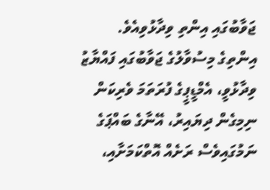ޖަވާބުގައި އިންތި ވިދާޅުވިއެވެ.
އިންތިގެ މިސުވާލުގެ ޖަވާބުގައި ފައްޔާޒު ވިދާޅުވީ، އެމްޑީޕީގެ ފުރަތަމަ ވެރިކަން ނިމިގެން ދިޔައިރު، އޭނާގެ ބައްޕަގެ ނަމުގައިވެސް ރަށެއް އޮތްކަމަށާއި،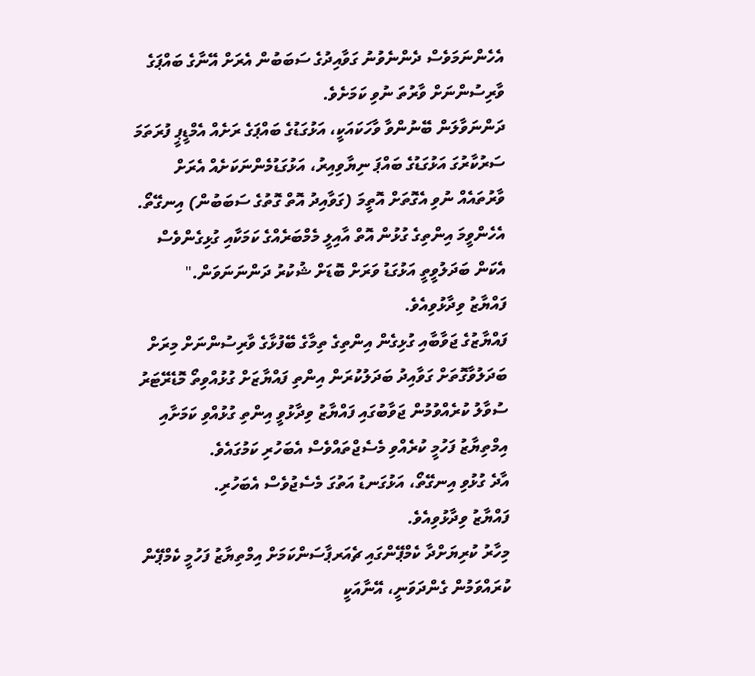އެހެންނަމަވެސް ދެންނެވުނު ގަވާއިދުގެ ސަބަބުން އެރަށް އޭނާގެ ބައްޕަގެ ވާރިސުންނަށް ވާރުތަ ނުވި ކަމަށެވެ.
ދަންނަވާލަން ބޭނުންވާ ވާހަކައަކީ، އަޅުގަޑުގެ ބައްޕަގެ ރަށެއް އެމްޑީޕީ ފުރަތަމަ ސަރުކާރުގަ އަޅުގަޑުގެ ބައްޕަ ނިޔާވިއިރު، އަޅުގަޑުމެންނަކަށެއް އެރަށް ވާރުތައެއް ނުވި އެގޮތަށް އޮތީމަ (ގަވާއިދު އޮތް ގޮތުގެ ސަބަބުން) އިނގޭތޯ. އެހެންވީމަ އިންތިގެ ގުޅުން އޮތް އާއިލީ މެމްބަރެއްގެ ކަމަކާއި ގުޅިގެންވެސް އެކަން ބަދަލުވީތީ އަޅުގަޑު ވަރަށް ބޮޑަށް ޝުކުރު ދަންނަނަވަން."
ފައްޔާޒު ވިދާޅުވިއެވެ.
ފައްޔާޒުގެ ޖަވާބާއި ގުޅިގެން އިންތިގެ ތިމާގެ ބޭފުޅާގެ ވާރިސުންނަށް މިރަށް ބަދަލުވާގޮތަށް ގަވާއިދު ބަދަލުކުރަން އިންތި ފައްޔާޒަށް ގުޅުއްވިތޯ މޮޑެރޭޓަރު ސުވާލު ކުރެއްވުމުން ޖަވާބުގައި ފައްޔާޒު ވިދާޅުވީ އިންތި ގުޅުއްވި ކަމަށާއި އިމްތިޔާޒު ފަހުމީ ކުރެއްވި މެސެޖްތައްވެސް އެބަހުރި ކަމުގައެވެ.
އާދެ ގުޅުވި އިނގޭތޯ، އަޅުގަނޑު އަތުގަ މެސެޖުވެސް އެބަހުރި.
ފައްޔާޒު ވިދާޅުވިއެވެ.
މިހާރު ކުރިޔަށްދާ ކެމްޕޭންގައި ޗެއަރޕާސަންކަމަށް އިމްތިޔާޒު ފަހުމީ ކެމްޕޭން ކުރައްވަމުން ގެންދަވަނީ، އޭނާއަކީ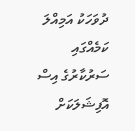ދުވަހަކު އަމިއްލަ ކަމެއްގައި ސަރުކާރުގެ އިސް އޮފިޝަލަކަށް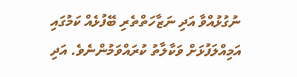ނުގުޅުއްވާ އަދި ނަޒާހަތްތެރި ބޭފުޅެއް ކަމުގައި އަމިއްލަފުޅަށް ވަކާލާތު ކުރައްވަމުންނެވެ. އަދި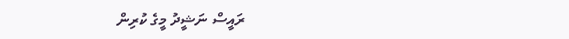ރައީސް ނަޝީދު މީގެ ކުރިން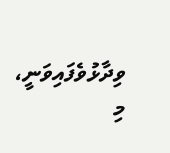ވިދާޅުވެފައިވަނީ، މި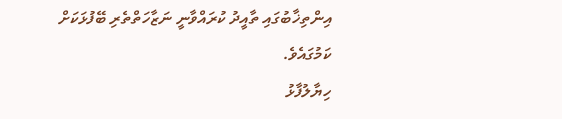އިންތިޚާބުގައި ތާއީދު ކުރައްވާނީ ނަޒާހަތްތެރި ބޭފުޅަކަށް ކަމުގައެވެ.
ހިޔާލުފާޅު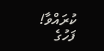ކުރައްވާ!
ފަހުގެ